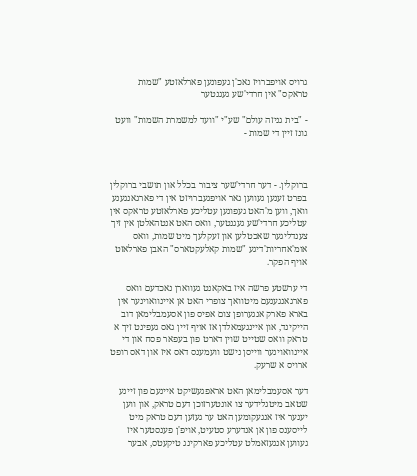גרויס אויפברויז נאכ'ן געפונען פארלאזטע "שמות טראקס" אין חרדי'שע געגנטער

- "בית גניזה עולם" שע"י "וועד למשמרת השמות" וועט גונז זיין די שמות -



ברוקלין. - דער חרדי'שער ציבור בכלל און תושבי ברוקלין בפרט זענען געווען גאר אויפגעברויזט אין די פארגאנגענע וואך, ווען מ'האט געפונען עטליכע פארלאזטע טראקס אין עטליכע חרדי'שע געגנטער, וואס האט אנטהאלטן אין זיך צענדליגער שאכטלען און זעקלעך מיט שמות, וואס אומ'אחריות'דיגע "שמות קאלעקטארס" האבן פארלאזט אויף הפקר.

די ערשטע פרשה איז באקאנט געווארן נאכדעם וואס פארגאנגענעם מיטוואך צופרי האט אן איינוואוינער אין בארא פארק אנגערופן צום אפיס פון אסעמבלימאן דוב הייקינד, און איינגעמאלדן אז אויף זיין גאס געפינט זיך א טראק וואס שטייט שוין דארט פון בעפאר פסח און די איינוואוינער ווייסן נישט וועמענס דאס איז און דאס רופט ארויס א שרעק.

דער אסעמבלימאן האט אראפגעשיקט איינעם פון זיינע שטאב מיטגלידער צו אונטערזוכן דעם טראק, און ווען יענער איז אנגעקומען האט ער געזען דעם טראק מיט לייסענס פון אן אנדערע סטעיט, אויפ'ן פענסטער איז געווען אנגעזאמלט עטליכע פארקינג טיקעטס, אבער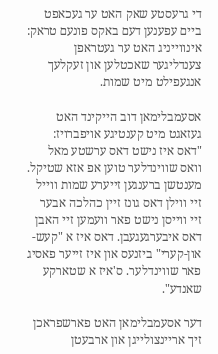די גרעסטע שאק האט ער געכאפט ביים עפענען דעם באקס פונעם טראק: אינווייניג האט ער געטראפן צענדליגער שאכטלען און זעקלעך אנגעפילט מיט שמות.

אסעמבלימאן דוב הייקינד האט געזאגט מיט קענטיגע אויפברויז: "דאס איז נישט דאס ערשטע מאל וואס שווינדלער טוען אפ אזא שטיקל. מענטשן ברענגען זייערע שמות ווייל זיי ווילן דאס גונז זיין כהלכה אבער זיי ווייסן נישט פאר וועמען זיי האבן דאס איבערגעגעבן. דאס איז א "קעש-און-קערי" ביזנעס און איז זייער פאסיג פאר שווינדלער. ס'איז א שטארקע שאנדע".

דער אסעמבלימאן האט פארשפראכן זיך אריינצולייגן און ארבעטן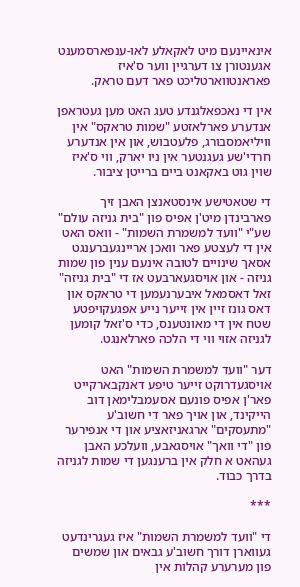אינאיינעם מיט לאקאלע לאו-ענפארסמענט אגענטורן צו דערגיין ווער ס'איז פאראנטווארטליכט פאר דעם טראק.

אין די נאכפאלגנדע טעג האט מען געטראפן אנדערע פארלאזטע "שמות טראקס" אין וויליאמסבורג, פלעטבוש, און אין אנדערע חרדי'שע געגנטער אין ניו יארק, ווי ס'איז שוין גוט באקאנט ביים ברייטן ציבור.

די שטאטישע אינסטאנצן האבן זיך פארבינדן מיט'ן אפיס פון "בית גניזה עולם" שע"י "וועד למשמרת השמות" - וואס האט אין די לעצטע פאר וואכן אריינגעברענגט אסאך שינויים לטובה אינעם ענין פון שמות גניזה - און אויסגעארבעט אז די "בית גניזה" זאל דאסמאל איבערנעמען די טראקס און דאס גונז זיין אין זייער נייע אפגעקויפטע שטח אין די מאונטענס, כדי ס'זאל קומען לגניזה אזוי ווי די הלכה פארלאנגט.

דער "וועד למשמרת השמות" האט אויסגעדרוקט זייער טיפע דאנקבארקייט פאר'ן אפיס פונעם אסעמבלימאן דוב הייקינד, און אויך פאר די חשוב'ע "מתעסקים" ארגאניזאציע און די אנפירער פון "די וואך" אויסגאבע, וועלכע האבן געהאט א חלק אין ברענגען די שמות לגניזה בדרך כבוד.

***

די "וועד למשמרת השמות" איז געגרינדעט געווארן דורך חשוב'ע גבאים און שמשים פון מערערע קהלות אין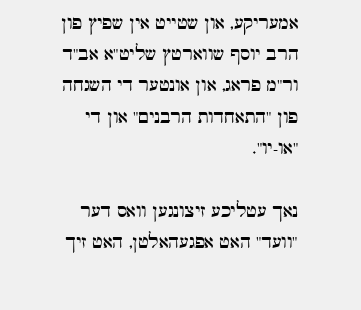אמעריקע, און שטייט אין שפיץ פון הרב יוסף שווארטץ שליט"א אב"ד ור"מ פראג, און אונטער די השגחה פון "התאחדות הרבנים" און די "או-יו".

נאך עטליכע זיצונגען וואס דער "וועד" האט אפגעהאלטן, האט זיך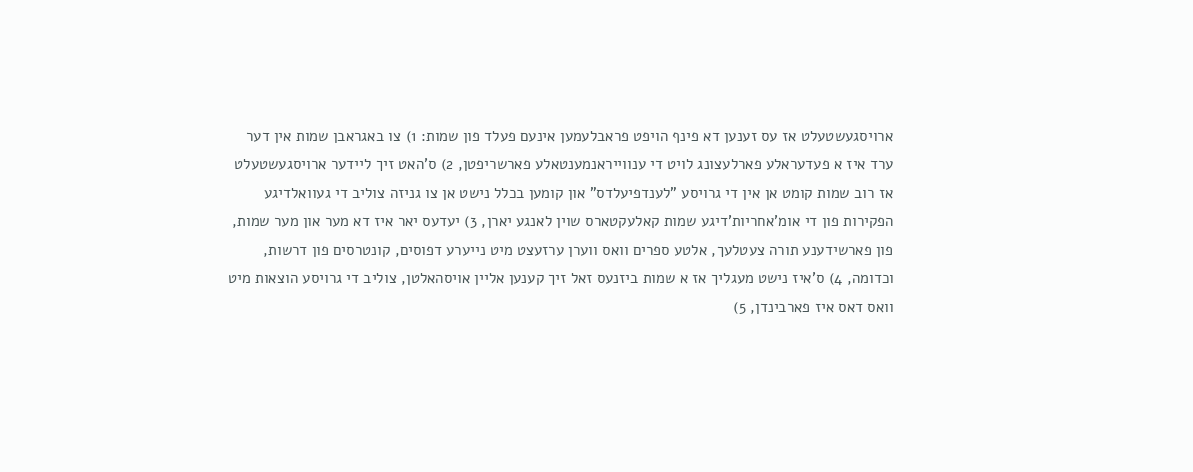ארויסגעשטעלט אז עס זענען דא פינף הויפט פראבלעמען אינעם פעלד פון שמות: 1) צו באגראבן שמות אין דער ערד איז א פעדעראלע פארלעצונג לויט די ענווייראנמענטאלע פארשריפטן, 2) ס'האט זיך ליידער ארויסגעשטעלט אז רוב שמות קומט אן אין די גרויסע "לענדפיעלדס" און קומען בכלל נישט אן צו גניזה צוליב די געוואלדיגע הפקירות פון די אומ'אחריות'דיגע שמות קאלעקטארס שוין לאנגע יארן, 3) יעדעס יאר איז דא מער און מער שמות, פון פארשידענע תורה צעטלעך, אלטע ספרים וואס ווערן ערזעצט מיט נייערע דפוסים, קונטרסים פון דרשות, וכדומה, 4) ס'איז נישט מעגליך אז א שמות ביזנעס זאל זיך קענען אליין אויסהאלטן, צוליב די גרויסע הוצאות מיט וואס דאס איז פארבינדן, 5)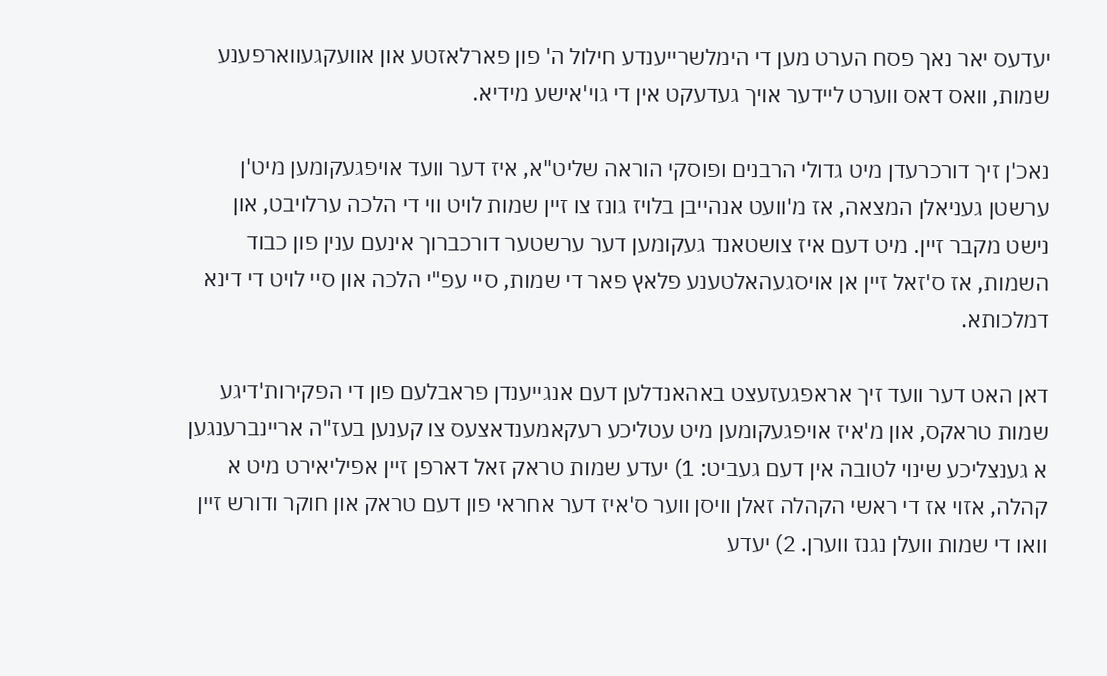יעדעס יאר נאך פסח הערט מען די הימלשרייענדע חילול ה' פון פארלאזטע און אוועקגעווארפענע שמות, וואס דאס ווערט ליידער אויך געדעקט אין די גוי'אישע מידיא.

נאכ'ן זיך דורכרעדן מיט גדולי הרבנים ופוסקי הוראה שליט"א, איז דער וועד אויפגעקומען מיט'ן ערשטן געניאלן המצאה, אז מ'וועט אנהייבן בלויז גונז צו זיין שמות לויט ווי די הלכה ערלויבט, און נישט מקבר זיין. מיט דעם איז צושטאנד געקומען דער ערשטער דורכברוך אינעם ענין פון כבוד השמות, אז ס'זאל זיין אן אויסגעהאלטענע פלאץ פאר די שמות, סיי עפ"י הלכה און סיי לויט די דינא דמלכותא.

דאן האט דער וועד זיך אראפגעזעצט באהאנדלען דעם אנגייענדן פראבלעם פון די הפקירות'דיגע שמות טראקס, און מ'איז אויפגעקומען מיט עטליכע רעקאמענדאצעס צו קענען בעז"ה אריינברענגען א גענצליכע שינוי לטובה אין דעם געביט: 1) יעדע שמות טראק זאל דארפן זיין אפיליאירט מיט א קהלה, אזוי אז די ראשי הקהלה זאלן וויסן ווער ס'איז דער אחראי פון דעם טראק און חוקר ודורש זיין וואו די שמות וועלן נגנז ווערן. 2) יעדע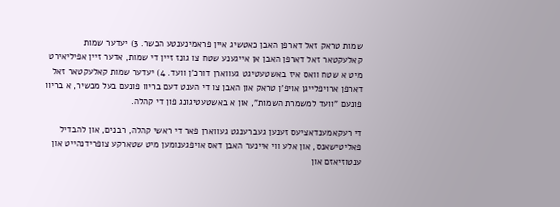שמות טראק זאל דארפן האבן כאטשיג איין פראמינענטע הכשר. 3) יעדער שמות קאלעקטאר זאל דארפן האבן אן אייגענע שטח צו גונז זיין די שמות, אדער זיין אפיליאירט מיט א שטח וואס איז באשטעטיגט געווארן דורכ'ן וועד. 4) יעדער שמות קאלעקטאר זאל דארפן ארויפלייגן אויפ'ן טראק און האבן צו די הענט דעם בריוו פונעם בעל מכשיר, א בריוו פונעם "וועד למשמרת השמות", און א באשטעטיגונג פון די קהלה.

די רעקאמענדאציעס זענען געברענגט געווארן פאר די ראשי קהלה, רבנים, און להבדיל פאליטישאנס, און אלע ווי איינער האבן דאס אויפגענומען מיט שטארקע צופרידנהייט און ענטוזיאזם און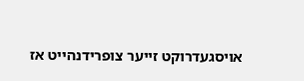אויסגעדרוקט זייער צופרידנהייט אז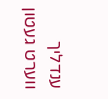ענדליך ווערט געטון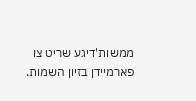ממשות'דיגע שריט צו פארמיידן בזיון השמות.